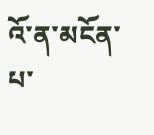འོ་ན་མངོན་པ་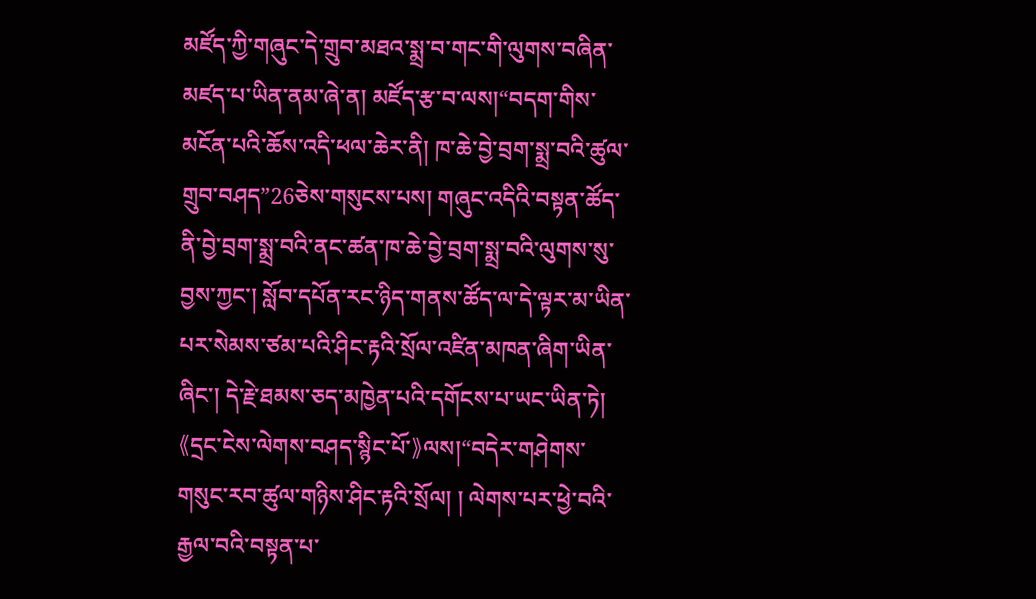མཛོད་ཀྱི་གཞུང་དེ་གྲུབ་མཐའ་སྨྲ་བ་གང་གི་ལུགས་བཞིན་མཛད་པ་ཡིན་ནམ་ཞེ་ན། མཛོད་རྩ་བ་ལས།“བདག་གིས་མངོན་པའི་ཆོས་འདི་ཕལ་ཆེར་ནི། ཁ་ཆེ་བྱེ་བྲག་སྨྲ་བའི་ཚུལ་གྲུབ་བཤད”26ཅེས་གསུངས་པས། གཞུང་འདིའི་བསྟན་ཚོད་ནི་བྱེ་བྲག་སྨྲ་བའི་ནང་ཚན་ཁ་ཆེ་བྱེ་བྲག་སྨྲ་བའི་ལུགས་སུ་བྱས་ཀྱང་། སློབ་དཔོན་རང་ཉིད་གནས་ཚོད་ལ་དེ་ལྟར་མ་ཡིན་པར་སེམས་ཙམ་པའི་ཤིང་རྟའི་སྲོལ་འཛིན་མཁན་ཞིག་ཡིན་ཞིང་། དེ་རྗེ་ཐམས་ཅད་མཁྱེན་པའི་དགོངས་པ་ཡང་ཡིན་ཏེ། 《དྲང་ངེས་ལེགས་བཤད་སྙིང་པོ་》ལས།“བདེར་གཤེགས་གསུང་རབ་ཚུལ་གཉིས་ཤིང་རྟའི་སྲོལ། ། ལེགས་པར་ཕྱེ་བའི་རྒྱལ་བའི་བསྟན་པ་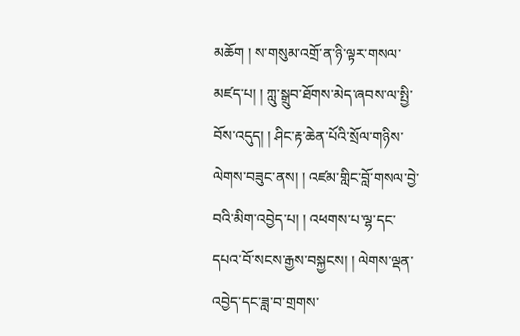མཆོག ། ས་གསུམ་འགྲོ་ན་ཉི་ལྟར་གསལ་མཛད་པ། ། ཀླུ་སྒྲུབ་ཐོགས་མེད་ཞབས་ལ་སྤྱི་བོས་འདུད། ། ཤིང་རྟ་ཆེན་པོའི་སྲོལ་གཉིས་ལེགས་བཟུང་ནས། ། འཛམ་གླིང་བློ་གསལ་བྱེ་བའི་མིག་འབྱེད་པ། ། འཕགས་པ་ལྷ་དང་དཔའ་བོ་སངས་རྒྱས་བསྐྱངས། ། ལེགས་ལྡན་འབྱེད་དང་ཟླ་བ་གྲགས་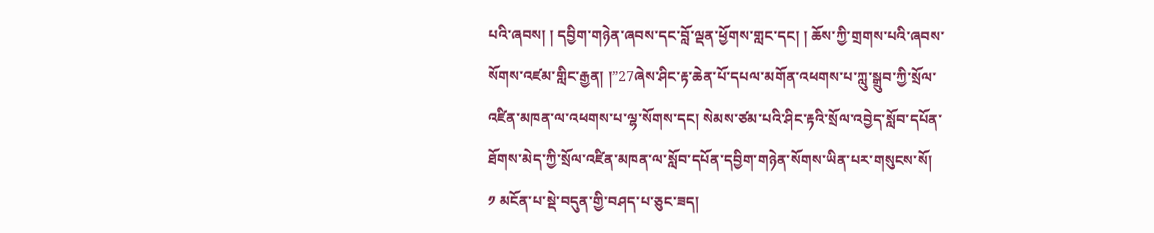པའི་ཞབས། ། དབྱིག་གཉེན་ཞབས་དང་བློ་ལྡན་ཕྱོགས་གླང་དང། ། ཆོས་ཀྱི་གྲགས་པའི་ཞབས་སོགས་འཛམ་གླིང་རྒྱན། །”27ཞེས་ཤིང་རྟ་ཆེན་པོ་དཔལ་མགོན་འཕགས་པ་ཀླུ་སྒྲུབ་ཀྱི་སྲོལ་འཛིན་མཁན་ལ་འཕགས་པ་ལྷ་སོགས་དང། སེམས་ཙམ་པའི་ཤིང་རྟའི་སྲོལ་འབྱེད་སློབ་དཔོན་ཐོགས་མེད་ཀྱི་སྲོལ་འཛིན་མཁན་ལ་སློབ་དཔོན་དབྱིག་གཉེན་སོགས་ཡིན་པར་གསུངས་སོ།
༡ མངོན་པ་སྡེ་བདུན་གྱི་བཤད་པ་ཅུང་ཟད།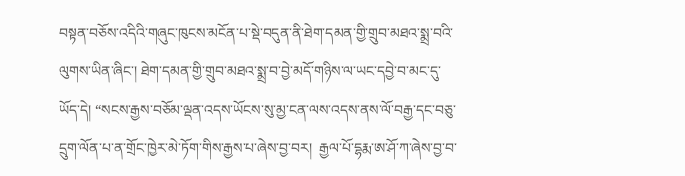བསྟན་བཅོས་འདིའི་གཞུང་ཁུངས་མངོན་པ་སྡེ་བདུན་ནི་ཐེག་དམན་གྱི་གྲུབ་མཐའ་སྨྲ་བའི་ལུགས་ཡིན་ཞིང་། ཐེག་དམན་གྱི་གྲུབ་མཐའ་སྨྲ་བ་བྱེ་མདོ་གཉིས་ལ་ཡང་དབྱེ་བ་མང་དུ་ཡོད་དེ། “སངས་རྒྱས་བཅོམ་ལྡན་འདས་ཡོངས་སུ་མྱ་ངན་ལས་འདས་ནས་ལོ་བརྒྱ་དང་བཅུ་དྲུག་ལོན་པ་ན་གྲོང་ཁྱེར་མེ་ཏོག་གིས་རྒྱས་པ་ཞེས་བྱ་བར།  རྒྱལ་པོ་དྷརྨ་ཨ་ཤོ་ཀ་ཞེས་བྱ་བ་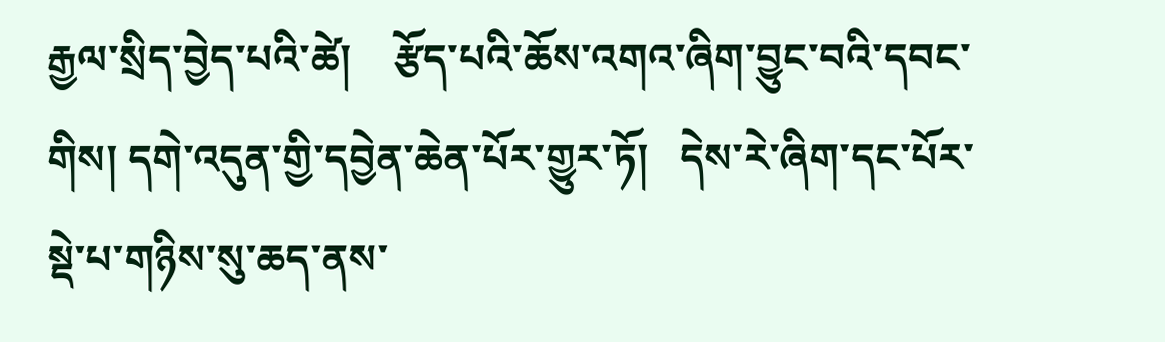རྒྱལ་སྲིད་བྱེད་པའི་ཚེ།    རྩོད་པའི་ཆོས་འགའ་ཞིག་བྱུང་བའི་དབང་གིས། དགེ་འདུན་གྱི་དབྱེན་ཆེན་པོར་གྱུར་ཏོ།   དེས་རེ་ཞིག་དང་པོར་སྡེ་པ་གཉིས་སུ་ཆད་ནས་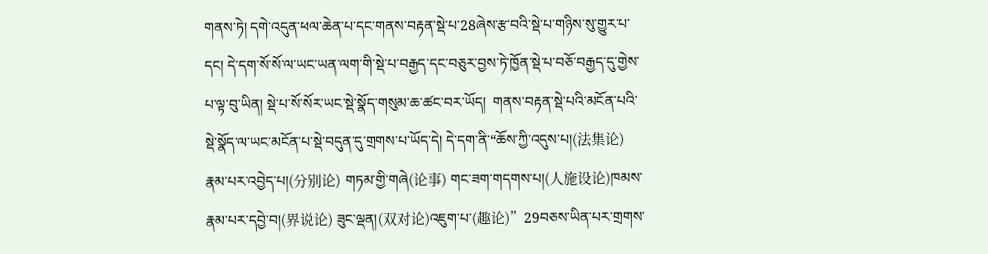གནས་ཏེ། དགེ་འདུན་ཕལ་ཆེན་པ་དང་གནས་བརྟན་སྡེ་པ་28ཞེས་རྩ་བའི་སྡེ་པ་གཉིས་སུ་གྱུར་པ་དང། དེ་དག་སོ་སོ་ལ་ཡང་ཡན་ལག་གི་སྡེ་པ་བརྒྱད་དང་བཅུར་བྱས་ཏེ་ཁྱོན་སྡེ་པ་བཅོ་བརྒྱད་དུ་གྱེས་པ་ལྟ་བུ་ཡིན། སྡེ་པ་སོ་སོར་ཡང་སྡེ་སྣོད་གསུམ་ཆ་ཚང་བར་ཡོད།  གནས་བརྟན་སྡེ་པའི་མངོན་པའི་སྡེ་སྣོད་ལ་ཡང་མངོན་པ་སྡེ་བདུན་དུ་གྲགས་པ་ཡོད་དེ། དེ་དག་ནི་“ཆོས་ཀྱི་འདུས་པ།(法集论) རྣམ་པར་འབྱེད་པ།(分别论) གཏམ་གྱི་གཞེ(论事) གང་ཟག་གདགས་པ།(人施设论)ཁམས་རྣམ་པར་དབྱེ་བ།(界说论) ཟུང་ལྡན།(双对论)འཇུག་པ་(趣论)”29བཅས་ཡིན་པར་གྲགས་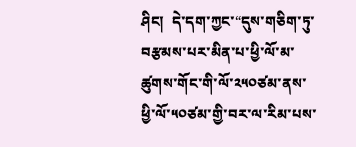ཤིང།  དེ་དག་ཀྱང་“དུས་གཅིག་ཏུ་བརྩམས་པར་མིན་པ་ཕྱི་ལོ་མ་ཚུགས་གོང་གི་ལོ་༢༥༠ཙམ་ནས་ཕྱི་ལོ་༥༠ཙམ་གྱི་བར་ལ་རིམ་པས་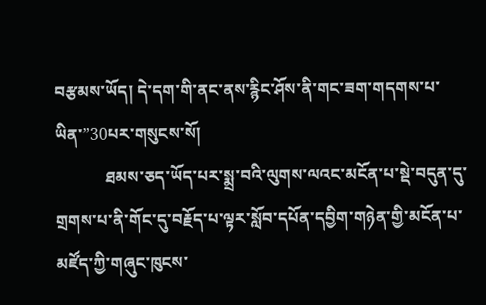བརྩམས་ཡོད། དེ་དག་གི་ནང་ནས་རྙིང་ཤོས་ནི་གང་ཟག་གདགས་པ་ཡིན་”30པར་གསུངས་སོ།
            ཐམས་ཅད་ཡོད་པར་སྨྲ་བའི་ལུགས་ལའང་མངོན་པ་སྡེ་བདུན་དུ་གྲགས་པ་ནི་གོང་དུ་བརྗོད་པ་ལྟར་སློབ་དཔོན་དབྱིག་གཉེན་གྱི་མངོན་པ་མཛོད་ཀྱི་གཞུང་ཁུངས་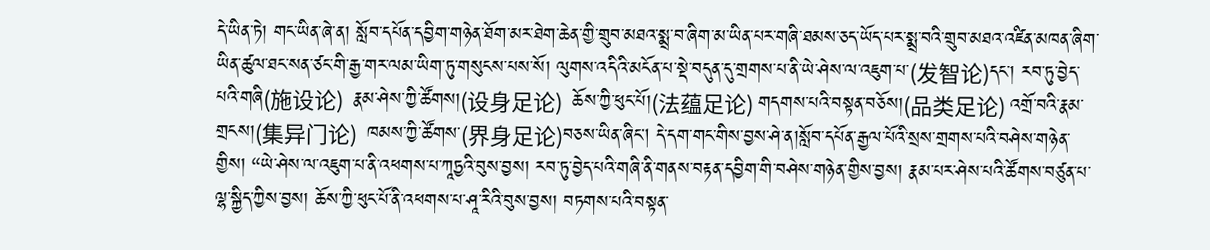དེ་ཡིན་ཏེ། གང་ཡིན་ཞེ་ན། སློབ་དཔོན་དབྱིག་གཉེན་ཐོག་མར་ཐེག་ཆེན་གྱི་གྲུབ་མཐའ་སྨྲ་བ་ཞིག་མ་ཡིན་པར་གཞི་ཐམས་ཅད་ཡོད་པར་སྨྲ་བའི་གྲུབ་མཐའ་འཛིན་མཁན་ཞིག་ཡིན་ཚུལ་ཐང་སན་ཙང་གི་རྒྱ་གར་ལམ་ཡིག་ཏུ་གསུངས་པས་སོ། ལུགས་འདིའི་མངོན་པ་སྡེ་བདུན་དུ་གྲགས་པ་ནི་ཡེ་ཤེས་ལ་འཇུག་པ་(发智论)དང་། རབ་ཏུ་བྱེད་པའི་གཞི(施设论)  རྣམ་ཤེས་ཀྱི་ཚོགས།(设身足论)  ཆོས་ཀྱི་ཕུང་པོ།(法蕴足论) གདགས་པའི་བསྟན་བཅོས།(品类足论) འགྲོ་བའི་རྣམ་གྲངས།(集异门论)  ཁམས་ཀྱི་ཚོགས་(界身足论)བཅས་ཡིན་ཞིང། དེ་དག་གང་གིས་བྱས་ཤེ་ན།སློབ་དཔོན་རྒྱལ་པོའི་སྲས་གྲགས་པའི་བཤེས་གཉེན་གྱིས། “ཡེ་ཤེས་ལ་འཇུག་པ་ནི་འཕགས་པ་ཀཱཏྱའི་བུས་བྱས། རབ་ཏུ་བྱེད་པའི་གཞི་ནི་གནས་བརྟན་དབྱིག་གི་བཤེས་གཉེན་གྱིས་བྱས། རྣམ་པར་ཤེས་པའི་ཚོགས་བཙུན་པ་ལྷ་སྐྱིད་ཀྱིས་བྱས། ཆོས་ཀྱི་ཕུང་པོ་ནི་འཕགས་པ་ཤཱ་རིའི་བུས་བྱས། བཏགས་པའི་བསྟན་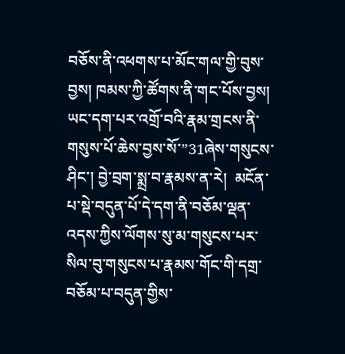བཅོས་ནི་འཕགས་པ་མོང་གལ་གྱི་བུས་བྱས། ཁམས་ཀྱི་ཚོགས་ནི་གང་པོས་བྱས། ཡང་དག་པར་འགྲོ་བའི་རྣམ་གྲངས་ནི་གསུས་པོ་ཆེས་བྱས་སོ་”31ཞེས་གསུངས་ཤིང་། བྱེ་བྲག་སྨྲ་བ་རྣམས་ན་རེ།  མངོན་པ་སྡེ་བདུན་པོ་དེ་དག་ནི་བཅོམ་ལྡན་འདས་ཀྱིས་ལོགས་སུ་མ་གསུངས་པར་སིལ་བུ་གསུངས་པ་རྣམས་གོང་གི་དགྲ་བཅོམ་པ་བདུན་གྱིས་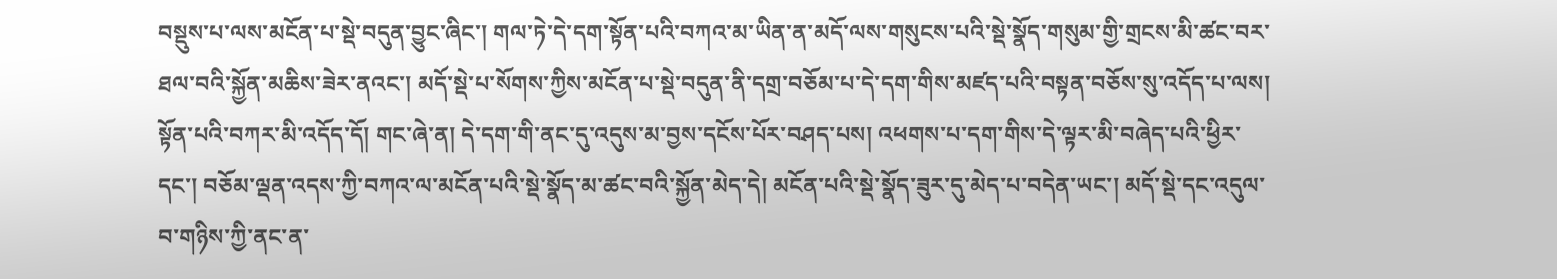བསྡུས་པ་ལས་མངོན་པ་སྡེ་བདུན་བྱུང་ཞིང་། གལ་ཏེ་དེ་དག་སྟོན་པའི་བཀའ་མ་ཡིན་ན་མདོ་ལས་གསུངས་པའི་སྡེ་སྣོད་གསུམ་གྱི་གྲངས་མི་ཚང་བར་ཐལ་བའི་སྐྱོན་མཆིས་ཟེར་ནའང་། མདོ་སྡེ་པ་སོགས་ཀྱིས་མངོན་པ་སྡེ་བདུན་ནི་དགྲ་བཅོམ་པ་དེ་དག་གིས་མཛད་པའི་བསྟན་བཅོས་སུ་འདོད་པ་ལས། སྟོན་པའི་བཀར་མི་འདོད་དོ། གང་ཞེ་ན། དེ་དག་གི་ནང་དུ་འདུས་མ་བྱས་དངོས་པོར་བཤད་པས། འཕགས་པ་དག་གིས་དེ་ལྟར་མི་བཞེད་པའི་ཕྱིར་དང་། བཅོམ་ལྡན་འདས་ཀྱི་བཀའ་ལ་མངོན་པའི་སྡེ་སྣོད་མ་ཚང་བའི་སྐྱོན་མེད་དེ། མངོན་པའི་སྡེ་སྣོད་ཟུར་དུ་མེད་པ་བདེན་ཡང་། མདོ་སྡེ་དང་འདུལ་བ་གཉིས་ཀྱི་ནང་ན་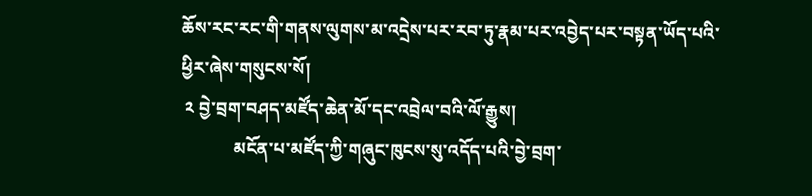ཆོས་རང་རང་གི་གནས་ལུགས་མ་འདྲེས་པར་རབ་ཏུ་རྣམ་པར་འབྱེད་པར་བསྟན་ཡོད་པའི་ཕྱིར་ཞེས་གསུངས་སོ།
 ༢ བྱེ་བྲག་བཤད་མཛོད་ཆེན་མོ་དང་འབྲེལ་བའི་ལོ་རྒྱུས།
            མངོན་པ་མཛོད་ཀྱི་གཞུང་ཁུངས་སུ་འདོད་པའི་བྱེ་བྲག་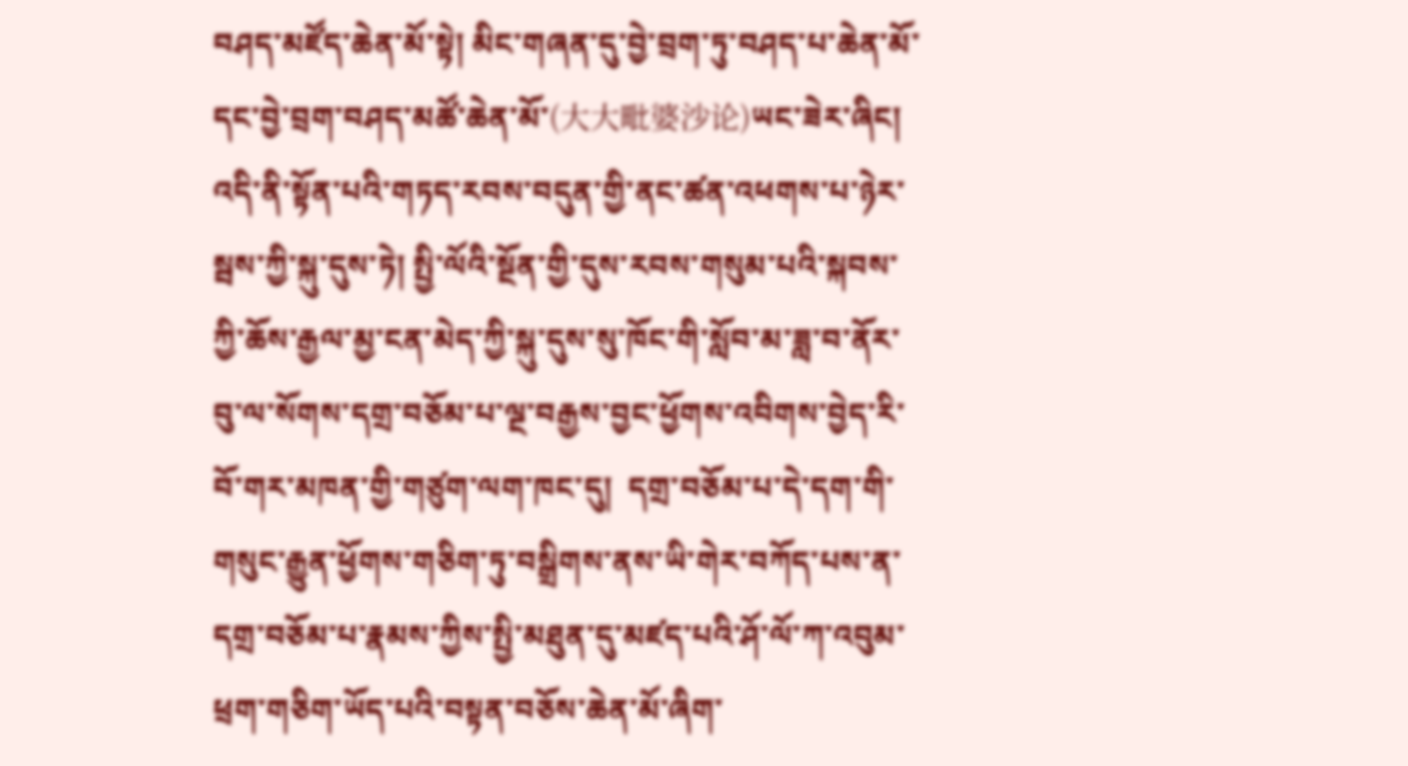བཤད་མཛོད་ཆེན་མོ་སྟེ། མིང་གཞན་དུ་བྱེ་བྲག་ཏུ་བཤད་པ་ཆེན་མོ་དང་བྱེ་བྲག་བཤད་མཚོ་ཆེན་མོ་(大大毗婆沙论)ཡང་ཟེར་ཞིང། འདི་ནི་སྟོན་པའི་གཏད་རབས་བདུན་གྱི་ནང་ཚན་འཕགས་པ་ཉེར་སྦས་ཀྱི་སྐུ་དུས་ཏེ། སྤྱི་ལོའི་སྔོན་གྱི་དུས་རབས་གསུམ་པའི་སྐབས་ཀྱི་ཆོས་རྒྱལ་མྱ་ངན་མེད་ཀྱི་སྐུ་དུས་སུ་ཁོང་གི་སློབ་མ་ཟླ་བ་ནོར་བུ་ལ་སོགས་དགྲ་བཅོམ་པ་ལྔ་བརྒྱས་བྱང་ཕྱོགས་འབིགས་བྱེད་རི་བོ་གར་མཁན་གྱི་གཙུག་ལག་ཁང་དུ།  དགྲ་བཅོམ་པ་དེ་དག་གི་གསུང་རྒྱུན་ཕྱོགས་གཅིག་ཏུ་བསྒྲིགས་ནས་ཡི་གེར་བཀོད་པས་ན་དགྲ་བཅོམ་པ་རྣམས་ཀྱིས་སྤྱི་མཐུན་དུ་མཛད་པའི་ཤོ་ལོ་ཀ་འབུམ་ཕྲག་གཅིག་ཡོད་པའི་བསྟན་བཅོས་ཆེན་མོ་ཞིག་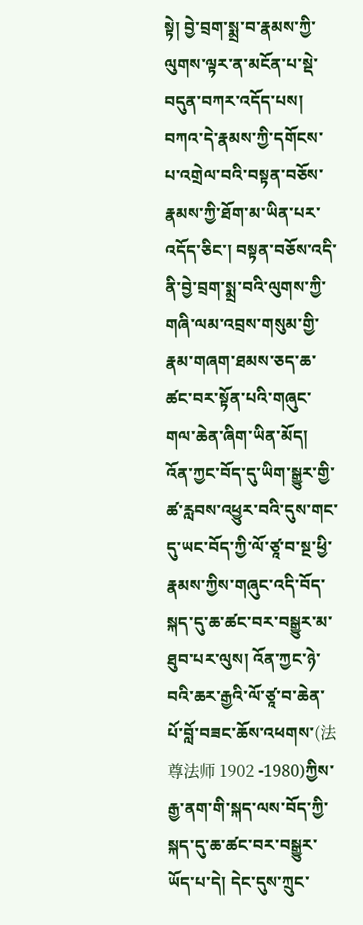སྟེ། བྱེ་བྲག་སྨྲ་བ་རྣམས་ཀྱི་ལུགས་ལྟར་ན་མངོན་པ་སྡེ་བདུན་བཀར་འདོད་པས། བཀའ་དེ་རྣམས་ཀྱི་དགོངས་པ་འགྲེལ་བའི་བསྟན་བཅོས་རྣམས་ཀྱི་ཐོག་མ་ཡིན་པར་འདོད་ཅིང་། བསྟན་བཅོས་འདི་ནི་བྱེ་བྲག་སྨྲ་བའི་ལུགས་ཀྱི་གཞི་ལམ་འབྲས་གསུམ་གྱི་རྣམ་གཞག་ཐམས་ཅད་ཆ་ཚང་བར་སྟོན་པའི་གཞུང་གལ་ཆེན་ཞིག་ཡིན་མོད། འོན་ཀྱང་བོད་དུ་ཡིག་སྒྱུར་གྱི་ཚ་རླབས་འཕྱུར་བའི་དུས་གང་དུ་ཡང་བོད་ཀྱི་ལོ་ཙཱ་བ་སྔ་ཕྱི་རྣམས་ཀྱིས་གཞུང་འདི་བོད་སྐད་དུ་ཆ་ཚང་བར་བསྒྱུར་མ་ཐུབ་པར་ལུས། འོན་ཀྱང་ཉེ་བའི་ཆར་རྒྱའི་ལོ་ཙཱ་བ་ཆེན་པོ་བློ་བཟང་ཆོས་འཕགས་(法尊法师 1902 -1980)ཀྱིས་རྒྱ་ནག་གི་སྐད་ལས་བོད་ཀྱི་སྐད་དུ་ཆ་ཚང་བར་བསྒྱུར་ཡོད་པ་དེ། དེང་དུས་ཀྲུང་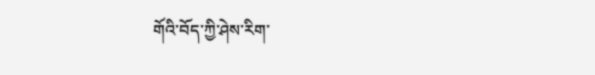གོའི་བོད་ཀྱི་ཤེས་རིག་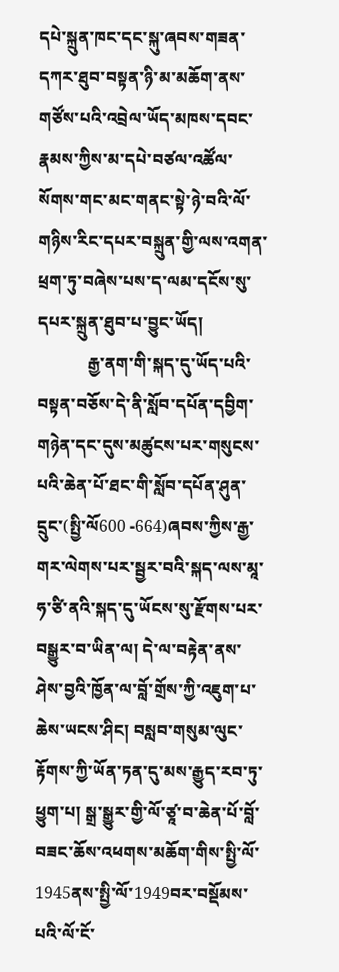དཔེ་སྐྲུན་ཁང་དང་སྐུ་ཞབས་གཟན་དཀར་ཐུབ་བསྟན་ཉི་མ་མཆོག་ནས་གཙོས་པའི་འབྲེལ་ཡོད་མཁས་དབང་རྣམས་ཀྱིས་མ་དཔེ་བཙལ་འཚོལ་སོགས་གང་མང་གནང་སྟེ་ཉེ་བའི་ལོ་གཉིས་རིང་དཔར་བསྐྲུན་གྱི་ལས་འགན་ཕྲག་ཏུ་བཞེས་པས་ད་ལམ་དངོས་སུ་དཔར་སྐྲུན་ཐུབ་པ་བྱུང་ཡོད།
            རྒྱ་ནག་གི་སྐད་དུ་ཡོད་པའི་བསྟན་བཅོས་དེ་ནི་སློབ་དཔོན་དབྱིག་གཉེན་དང་དུས་མཚུངས་པར་གསུངས་པའི་ཆེན་པོ་ཐང་གི་སློབ་དཔོན་ཤུན་དྲུང་(སྤྱི་ལོ600 -664)ཞབས་ཀྱིས་རྒྱ་གར་ལེགས་པར་སྦྱར་བའི་སྐད་ལས་མཱ་ཧ་ཙི་ནའི་སྐད་དུ་ཡོངས་སུ་རྫོགས་པར་བསྒྱུར་བ་ཡིན་ལ། དེ་ལ་བརྟེན་ནས་ཤེས་བྱའི་ཁྱོན་ལ་བློ་གྲོས་ཀྱི་འཇུག་པ་ཆེས་ཡངས་ཤིང། བསླབ་གསུམ་ལུང་རྟོགས་ཀྱི་ཡོན་ཏན་དུ་མས་རྒྱུད་རབ་ཏུ་ཕྱུག་པ། སྒྲ་སྒྱུར་གྱི་ལོ་ཙཱ་བ་ཆེན་པོ་བློ་བཟང་ཆོས་འཕགས་མཆོག་གིས་སྤྱི་ལོ་1945ནས་སྤྱི་ལོ་1949བར་བསྡོམས་པའི་ལོ་ངོ་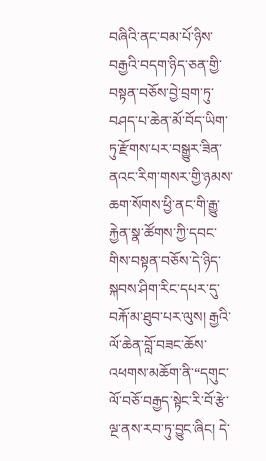བཞིའི་ནང་བམ་པོ་ཉིས་བརྒྱའི་བདག་ཉིད་ཅན་གྱི་བསྟན་བཅོས་བྱེ་བྲག་ཏུ་བཤད་པ་ཆེན་མོ་བོད་ཡིག་ཏུ་རྫོགས་པར་བསྒྱུར་ཟིན་ནའང་རིག་གསར་གྱི་ཉམས་ཆག་སོགས་ཕྱི་ནང་གི་རྒྱུ་རྐྱེན་སྣ་ཚོགས་ཀྱི་དབང་གིས་བསྟན་བཅོས་དེ་ཉིད་སྐབས་ཤིག་རིང་དཔར་དུ་བརྐོ་མ་ཐུབ་པར་ལུས། རྒྱའི་ལོ་ཆེན་བློ་བཟང་ཆོས་འཕགས་མཆོག་ནི་“དགུང་ལོ་བཅོ་བརྒྱད་སྟེང་རི་བོ་རྩེ་ལྔ་ནས་རབ་ཏུ་བྱུང་ཞིང། དེ་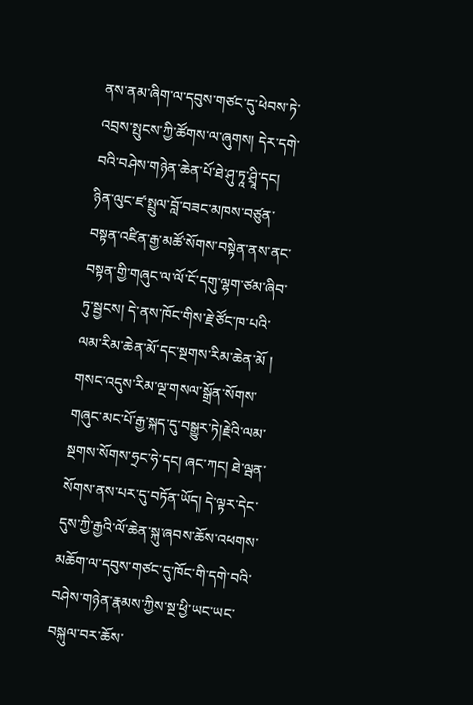ནས་ནམ་ཞིག་ལ་དབུས་གཙང་དུ་ཕེབས་ཏེ་འབྲས་སྤུངས་ཀྱི་ཚོགས་ལ་ཞུགས། དེར་དགེ་བའི་བཤེས་གཉེན་ཆེན་པོ་ཐེ་ཤུ་ཏཱ་ཤྲཱི་དང། ཉིན་ལུང་ཛ་སྤྲུལ་བློ་བཟང་མཁས་བཙུན་བསྟན་འཛིན་རྒྱ་མཚོ་སོགས་བསྟེན་ནས་ནང་བསྟན་གྱི་གཞུང་ལ་ལོ་ངོ་དགུ་ལྷག་ཙམ་ཞིབ་ཏུ་སྦྱངས། དེ་ནས་ཁོང་གིས་རྗེ་ཙོང་ཁ་པའི་ལམ་རིམ་ཆེན་མོ་དང་སྔགས་རིམ་ཆེན་མོ །  གསང་འདུས་རིམ་ལྔ་གསལ་སྒྲོན་སོགས་གཞུང་མང་པོ་རྒྱ་སྐད་དུ་བསྒྱུར་ཏེ།རྗེའི་ལམ་སྔགས་སོགས་ཧྲང་ཧེ་དང། ཞང་ཀང། ཐེ་ལྦན་སོགས་ནས་པར་དུ་བཏོན་ཡོད། དེ་ལྟར་དེང་དུས་ཀྱི་རྒྱའི་ལོ་ཆེན་སྐུ་ཞབས་ཆོས་འཕགས་མཆོག་ལ་དབུས་གཙང་དུ་ཁོང་གི་དགེ་བའི་བཤེས་གཉེན་རྣམས་ཀྱིས་སྔ་ཕྱི་ཡང་ཡང་བསྐུལ་བར་ཆོས་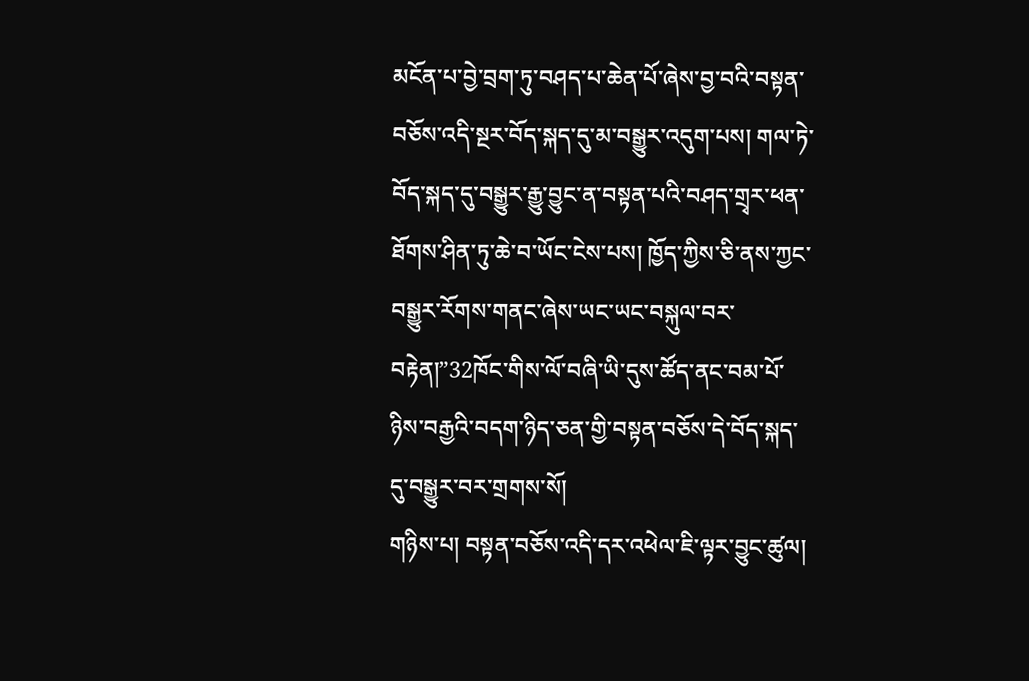མངོན་པ་བྱེ་བྲག་ཏུ་བཤད་པ་ཆེན་པོ་ཞེས་བྱ་བའི་བསྟན་བཅོས་འདི་སྔར་བོད་སྐད་དུ་མ་བསྒྱུར་འདུག་པས། གལ་ཏེ་བོད་སྐད་དུ་བསྒྱུར་རྒྱུ་བྱུང་ན་བསྟན་པའི་བཤད་གྲྭར་ཕན་ཐོགས་ཤིན་ཏུ་ཆེ་བ་ཡོང་ངེས་པས། ཁྱོད་ཀྱིས་ཅི་ནས་ཀྱང་བསྒྱུར་རོགས་གནང་ཞེས་ཡང་ཡང་བསྐུལ་བར་བརྟེན།”32ཁོང་གིས་ལོ་བཞི་ཡི་དུས་ཚོད་ནང་བམ་པོ་ཉིས་བརྒྱའི་བདག་ཉིད་ཅན་གྱི་བསྟན་བཅོས་དེ་བོད་སྐད་དུ་བསྒྱུར་བར་གྲགས་སོ།
གཉིས་པ། བསྟན་བཅོས་འདི་དར་འཕེལ་ཇི་ལྟར་བྱུང་ཚུལ།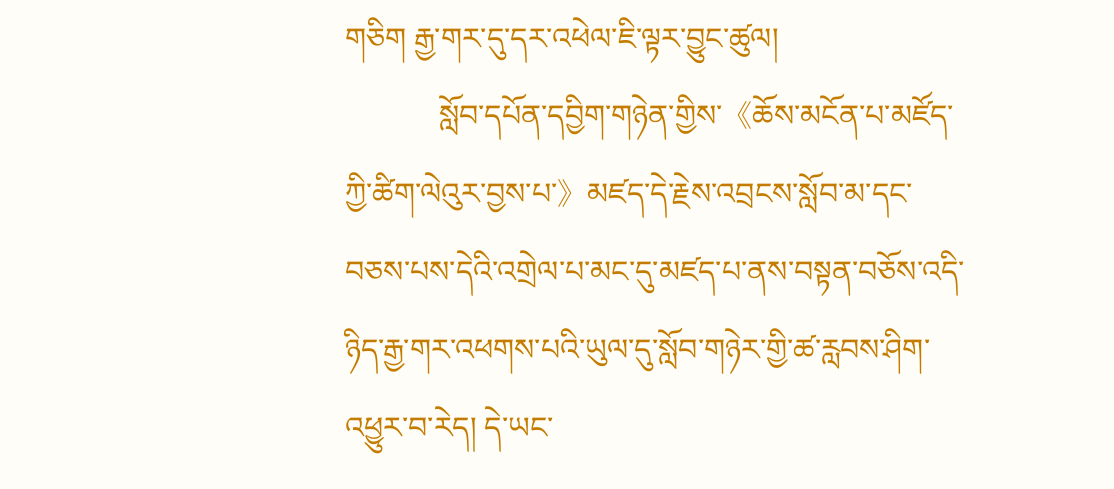གཅིག རྒྱ་གར་དུ་དར་འཕེལ་ཇི་ལྟར་བྱུང་ཚུལ།
            སློབ་དཔོན་དབྱིག་གཉེན་གྱིས་《ཆོས་མངོན་པ་མཛོད་ཀྱི་ཚིག་ལེའུར་བྱས་པ་》མཛད་དེ་རྗེས་འབྲངས་སློབ་མ་དང་བཅས་པས་དེའི་འགྲེལ་པ་མང་དུ་མཛད་པ་ནས་བསྟན་བཅོས་འདི་ཉིད་རྒྱ་གར་འཕགས་པའི་ཡུལ་དུ་སློབ་གཉེར་གྱི་ཚ་རླབས་ཤིག་འཕྱུར་བ་རེད། དེ་ཡང་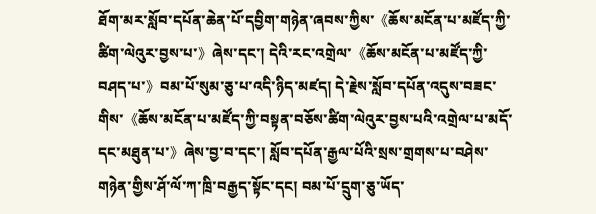ཐོག་མར་སློབ་དཔོན་ཆེན་པོ་དབྱིག་གཉེན་ཞབས་ཀྱིས་《ཆོས་མངོན་པ་མཛོད་ཀྱི་ཚིག་ལེའུར་བྱས་པ་》ཞེས་དང་། དེའི་རང་འགྲེལ་《ཆོས་མངོན་པ་མཛོད་ཀྱི་བཤད་པ་》བམ་པོ་སུམ་ཅུ་པ་འདི་ཉིད་མཛད། དེ་རྗེས་སློབ་དཔོན་འདུས་བཟང་གིས་《ཆོས་མངོན་པ་མཛོད་ཀྱི་བསྟན་བཅོས་ཚིག་ལེའུར་བྱས་པའི་འགྲེལ་པ་མདོ་དང་མཐུན་པ་》ཞེས་བྱ་བ་དང་། སློབ་དཔོན་རྒྱལ་པོའི་སྲས་གྲགས་པ་བཤེས་གཉེན་གྱིས་ཤོ་ལོ་ཀ་ཁྲི་བརྒྱད་སྟོང་དང། བམ་པོ་དྲུག་ཅུ་ཡོད་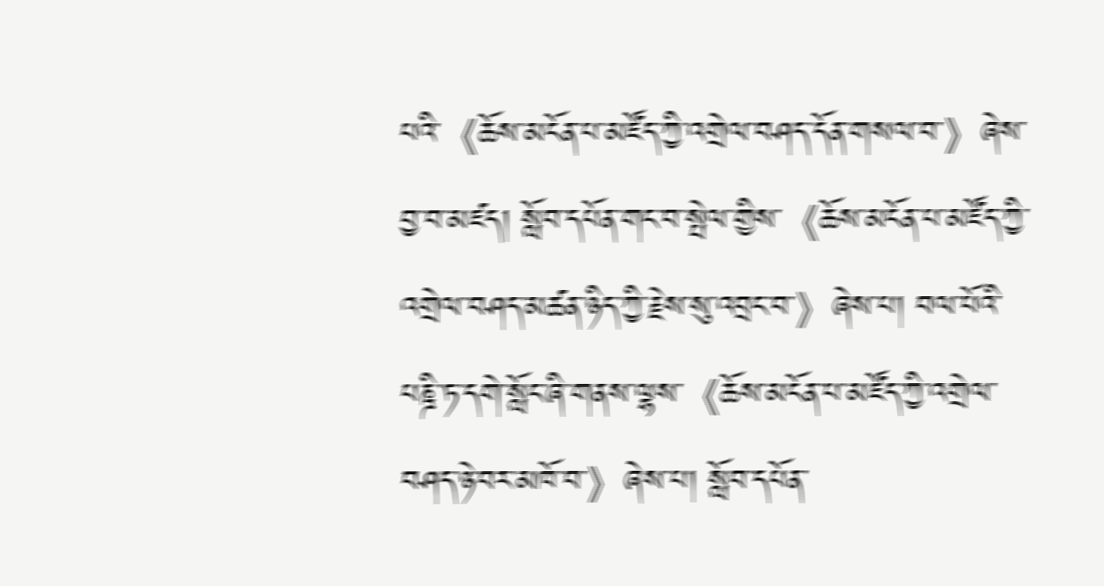པའི་《ཆོས་མངོན་པ་མཛོད་ཀྱི་འགྲེལ་བཤད་དོན་གསལ་བ་》ཞེས་བྱ་བ་མཛད། སློབ་དཔོན་གང་བ་སྤེལ་གྱིས་《ཆོས་མངོན་པ་མཛོད་ཀྱི་འགྲེལ་བཤད་མཚན་ཉིད་ཀྱི་རྗེས་སུ་འབྲང་བ་》ཞེས་པ། བལ་པོའི་པཎྜི་ཏ་དགེ་སློང་ཞི་གནས་ལྷས་《ཆོས་མངོན་པ་མཛོད་ཀྱི་འགྲེལ་བཤད་ཉེ་བར་མཁོ་བ་》ཞེས་པ། སློབ་དཔོན་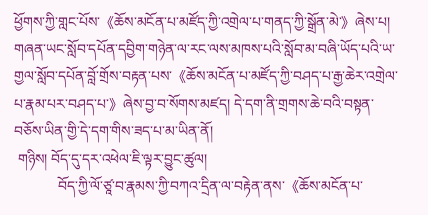ཕྱོགས་ཀྱི་གླང་པོས་《ཆོས་མངོན་པ་མཛོད་ཀྱི་འགྲེལ་པ་གནད་ཀྱི་སྒྲོན་མེ་》ཞེས་པ། གཞན་ཡང་སློབ་དཔོན་དབྱིག་གཉེན་ལ་རང་ལས་མཁས་པའི་སློབ་མ་བཞི་ཡོད་པའི་ཡ་གྱལ་སློབ་དཔོན་བློ་གྲོས་བརྟན་པས་《ཆོས་མངོན་པ་མཛོད་ཀྱི་བཤད་པ་རྒྱ་ཆེར་འགྲེལ་པ་རྣམ་པར་བཤད་པ་》ཞེས་བྱ་བ་སོགས་མཛད། དེ་དག་ནི་གྲགས་ཆེ་བའི་བསྟན་བཅོས་ཡིན་གྱི་དེ་དག་གིས་ཟད་པ་མ་ཡིན་ནོ།
 གཉིས། བོད་དུ་དར་འཕེལ་ཇི་ལྟར་བྱུང་ཚུལ།
            བོད་ཀྱི་ལོ་ཙཱ་བ་རྣམས་ཀྱི་བཀའ་དྲིན་ལ་བརྟེན་ནས་《ཆོས་མངོན་པ་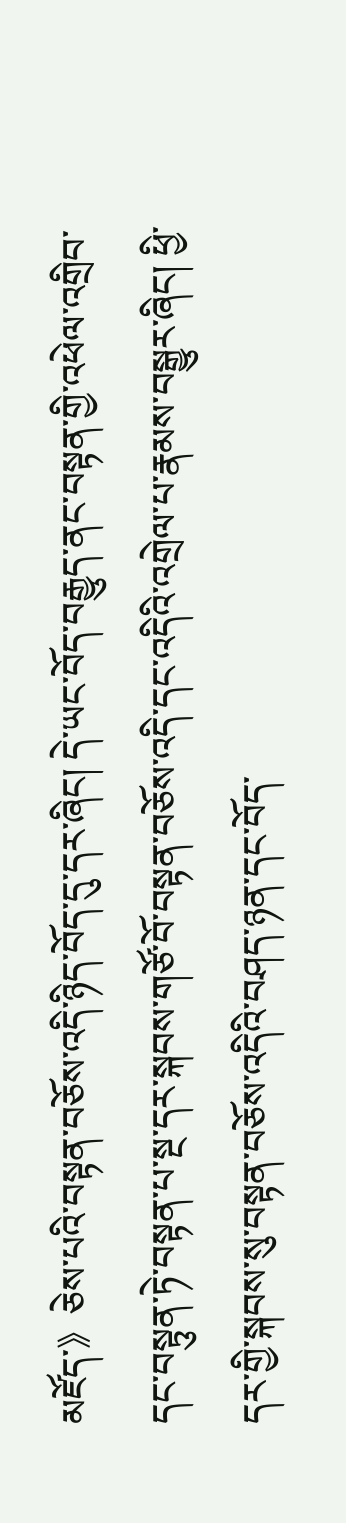མཛོད་》ཅེས་པའི་བསྟན་བཅོས་འདི་ཉིད་བོད་དུ་དར་ཞིང། དེ་ཡང་བོད་བརྒྱུད་ནང་བསྟན་གྱི་འཕེལ་འགྲིབ་དང་བསྟུན་ཏེ་བསྟན་པ་སྔ་དར་སྐབས་གཙོ་བོ་བསྟན་བཅོས་འདི་དང་འདིའི་འགྲེལ་པ་རྣམས་བསྒྱུར་ཞིང། ཕྱི་དར་གྱི་སྐབས་སུ་བསྟན་བཅོས་འདིའི་བཤད་ཉན་དང་བོད་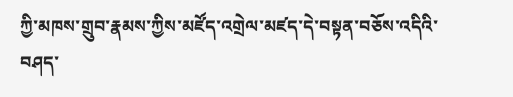ཀྱི་མཁས་གྲུབ་རྣམས་ཀྱིས་མཛོད་འགྲེལ་མཛད་དེ་བསྟན་བཅོས་འདིའི་བཤད་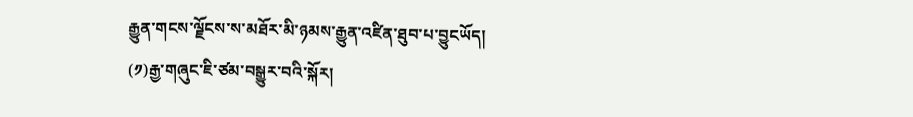རྒྱུན་གངས་ལྗོངས་ས་མཐོར་མི་ཉམས་རྒྱུན་འཛིན་ཐུབ་པ་བྱུངཡོད།
(༡)རྒྱ་གཞུང་ཇི་ཙམ་བསྒྱུར་བའི་སྐོར།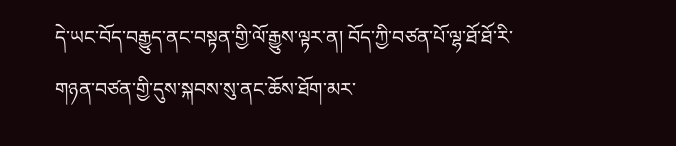དེ་ཡང་བོད་བརྒྱུད་ནང་བསྟན་གྱི་ལོ་རྒྱུས་ལྟར་ན། བོད་ཀྱི་བཙན་པོ་ལྷ་ཐོ་ཐོ་རི་གཉན་བཙན་གྱི་དུས་སྐབས་སུ་ནང་ཆོས་ཐོག་མར་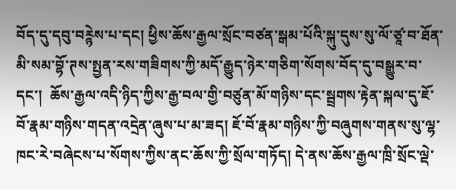བོད་དུ་དབུ་བཪྙེས་པ་དང། ཕྱིས་ཆོས་རྒྱལ་སྲོང་བཙན་སྒམ་པོའི་སྐུ་དུས་སུ་ལོ་ཙཱ་བ་ཐོན་མི་སམ་བྷོ་ཊས་སྤྱན་རས་གཟིགས་ཀྱི་མདོ་རྒྱུད་ཉེར་གཅིག་སོགས་བོད་དུ་བསྒྱུར་བ་དང་།  ཆོས་རྒྱལ་འདི་ཉིད་ཀྱིས་རྒྱ་བལ་གྱི་བཙུན་མོ་གཉིས་དང་སྦྲགས་རྟེན་སྐལ་དུ་ཇོ་བོ་རྣམ་གཉིས་གདན་འདྲེན་ཞུས་པ་མ་ཟད། ཇོ་བོ་རྣམ་གཉིས་ཀྱི་བཞུགས་གནས་སུ་ལྷ་ཁང་རེ་བཞེངས་པ་སོགས་ཀྱིས་ནང་ཆོས་ཀྱི་སྲོལ་གཏོད། དེ་ནས་ཆོས་རྒྱལ་ཁྲི་སྲོང་ལྡེ་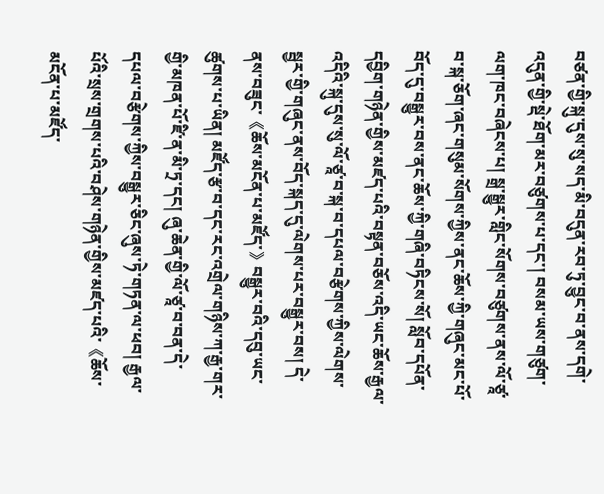བཙན་གྱི་སྐུ་དུས་སུ་སད་མི་བདུན་རབ་ཏུ་བྱུང་བ་ནས་དགེ་འདུན་གྱི་སྡེ་ཐོག་མར་བཙུགས་པ་དང་། བསམ་ཡས་གཙུག་ལག་ཁང་བཞེངས་པ། སྒྲ་སྒྱུར་གླིང་སོགས་བཙུགས་ནས་ལོ་ཙཱ་བ་སྐ་ཅོག་ཞང་གསུམ་སོགས་ཀྱིས་ནང་ཆོས་ཀྱི་གཞུང་མང་པོ་བོད་དུ་བསྒྱུར་བས་ནང་ཆོས་ཀྱི་གཞི་བཏིངས་སོ། སློབ་དཔོན་དབྱིག་གཉེན་གྱིས་མཛད་པའི་བསྟན་བཅོས་འདི་ཡང་ཆོས་རྒྱལ་འདིའི་སྐུ་དུས་སུ་ལོ་ཙཱ་བ་སྐ་བ་དཔལ་བརྩེགས་ཀྱིས་ལེགས་སྦྱར་གྱི་གཞུང་ནས་བོད་སྐད་དུ་ལེགས་པར་བསྒྱུར་བས། དེ་ནས་བཟུང་《ཆོས་མངོན་པ་མཛོད་》བསྒྱུར་བའི་དབུ་ཡང་ཚུགས་པ་ཡིན། མཛོད་རྩ་བ་དང་རང་འགྲེལ་གཉིས་ཀ་རྒྱ་གར་གྱི་མཁན་པོ་ཛི་ན་མི་ཏྲ་དང། ཞུ་ཆེན་གྱི་ལོ་ཙཱ་བ་བན་དེ་དཔལ་བརྩེགས་ཀྱིས་བསྒྱུར་ཅིང་ཞུས་ཏེ་གཏན་ལ་ཕབ། རྒྱལ་པོའི་སྲས་གྲགས་པའི་བཤེས་གཉེན་གྱིས་མཛད་པའི་《ཆོས་མངོན་པ་མཛོད་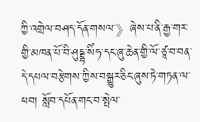ཀྱི་འགྲེལ་བཤད་དོན་གསལ་》ཞེས་པ་ནི་རྒྱ་གར་གྱི་མཁན་པོ་བི་ཤུདྡྷ་སིཾཧ་དང་ཞུ་ཆེན་གྱི་ལོ་ཙཱ་བ་བན་དེ་དཔལ་བརྩེགས་ཀྱིས་བསྒྱུར་ཅིང་ཞུས་ཏེ་གཏན་ལ་ཕབ། སློབ་དཔོན་གང་བ་སྤེལ་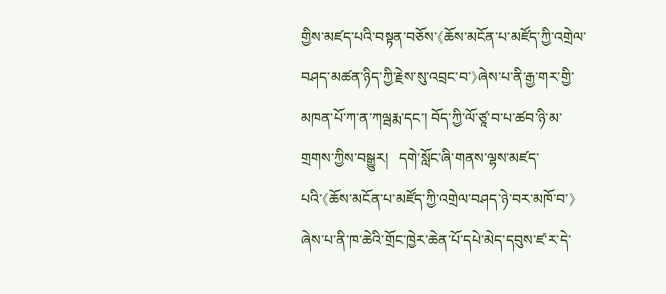གྱིས་མཛད་པའི་བསྟན་བཅོས་《ཆོས་མངོན་པ་མཛོད་ཀྱི་འགྲེལ་བཤད་མཚན་ཉིད་ཀྱི་རྗེས་སུ་འབྲང་བ་》ཞེས་པ་ནི་རྒྱ་གར་གྱི་མཁན་པོ་ཀ་ན་ཀལྦརྨ་དང་། བོད་ཀྱི་ལོ་ཙཱ་བ་པ་ཚབ་ཉི་མ་གྲགས་ཀྱིས་བསྒྱུར།   དགེ་སློང་ཞི་གནས་ལྷས་མཛད་པའི་《ཆོས་མངོན་པ་མཛོད་ཀྱི་འགྲེལ་བཤད་ཉེ་བར་མཁོ་བ་》ཞེས་པ་ནི་ཁ་ཆེའི་གྲོང་ཁྱེར་ཆེན་པོ་དཔེ་མེད་དབུས་ཛ་ར་དེ་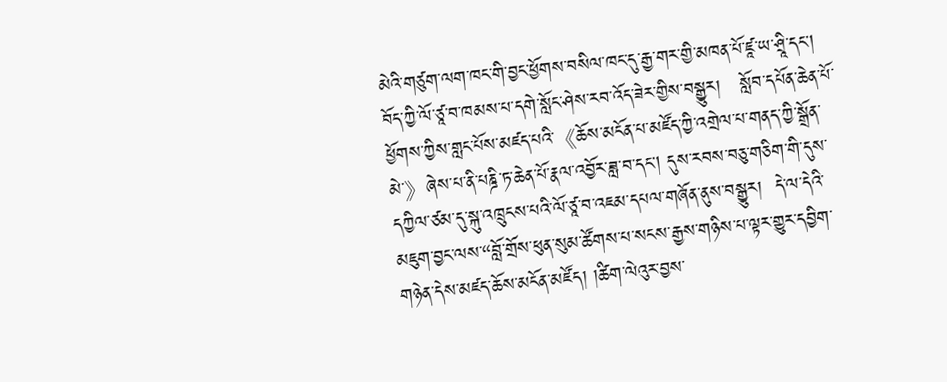མེའི་གཙུག་ལག་ཁང་གི་བྱང་ཕྱོགས་བསིལ་ཁང་དུ་རྒྱ་གར་གྱི་མཁན་པོ་ཛཱ་ཡ་ཤྲཱི་དང། བོད་ཀྱི་ལོ་ཙཱ་བ་ཁམས་པ་དགེ་སློང་ཤེས་རབ་འོད་ཟེར་གྱིས་བསྒྱུར།   སློབ་དཔོན་ཆེན་པོ་ཕྱོགས་ཀྱིས་གླང་པོས་མཛད་པའི་《ཆོས་མངོན་པ་མཛོད་ཀྱི་འགྲེལ་པ་གནད་ཀྱི་སྒྲོན་མེ་》ཞེས་པ་ནི་པཎྜི་ཏ་ཆེན་པོ་རྣལ་འབྱོར་ཟླ་བ་དང། དུས་རབས་བཅུ་གཅིག་གི་དུས་དཀྱིལ་ཙམ་དུ་སྐུ་འཁྲུངས་པའི་ལོ་ཙཱ་བ་འཇམ་དཔལ་གཞོན་ནུས་བསྒྱུར།  དེ་ལ་དེའི་མཇུག་བྱང་ལས་“བློ་གྲོས་ཕུན་སུམ་ཚོགས་པ་སངས་རྒྱས་གཉིས་པ་ལྟར་གྱུར་དབྱིག་གཉེན་དེས་མཛད་ཆོས་མངོན་མཛོད། །ཚིག་ལེའུར་བྱས་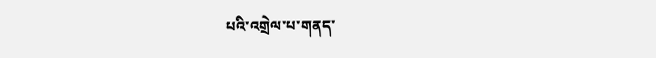པའི་འགྲེལ་པ་གནད་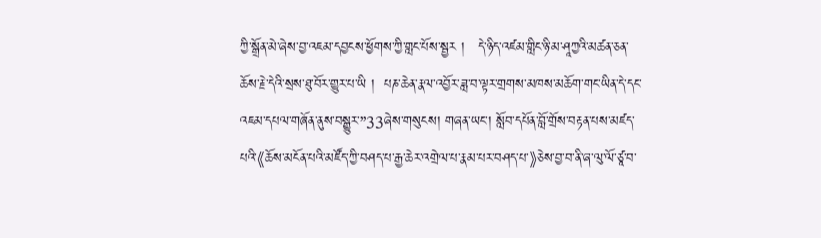ཀྱི་སྒྲོན་མེ་ཞེས་བྱ་འཇམ་དབྱངས་ཕྱོགས་ཀྱི་གླང་པོས་སྦྱར །   དེ་ཉིད་འཛམ་གླིང་ཉི་མ་ཤཱཀྱའི་མཚན་ཅན་ཆོས་རྗེ་དེའི་སྲས་ཐུ་བོར་གྱུར་པ་ཡི །  པཎ་ཆེན་རྣལ་འབྱོར་ཟླ་བ་ལྟར་གྲགས་མཁས་མཆོག་གང་ཡིན་དེ་དང་འཇམ་དཔལ་གཞོན་ནུས་བསྒྱུར་”33ཞེས་གསུངས། གཞན་ཡང་། སློབ་དཔོན་བློ་གྲོས་བརྟན་པས་མཛད་པའི་《ཆོས་མངོན་པའི་མཛོད་ཀྱི་བཤད་པ་རྒྱ་ཆེར་འགྲེལ་པ་རྣམ་པར་བཤད་པ་》ཅེས་བྱ་བ་ནི་ཞ་ལུ་ལོ་ཙཱ་བ་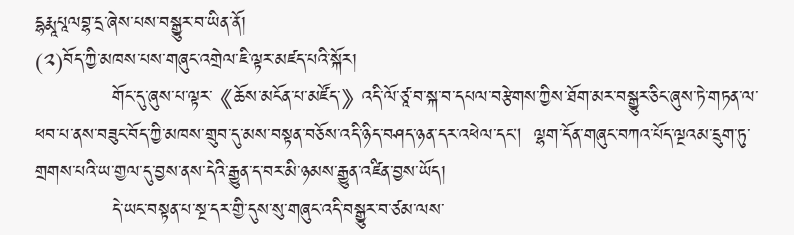དྷརྨཱཔཱལབྷ་དྲ་ཞེས་པས་བསྒྱུར་བ་ཡིན་ནོ།
(༢)བོད་ཀྱི་མཁས་པས་གཞུང་འགྲེལ་ཇི་ལྟར་མཛད་པའི་སྐོར།
            གོང་དུ་ཞུས་པ་ལྟར་《ཆོས་མངོན་པ་མཛོད་》འདི་ལོ་ཙཱ་བ་སྐ་བ་དཔལ་བརྩེགས་ཀྱིས་ཐོག་མར་བསྒྱུར་ཅིང་ཞུས་ཏེ་གཏན་ལ་ཕབ་པ་ནས་བཟུང་བོད་ཀྱི་མཁས་གྲུབ་དུ་མས་བསྟན་བཅོས་འདི་ཉིད་བཤད་ཉན་དར་འཕེལ་དང།  ལྷག་དོན་གཞུང་བཀའ་པོད་ལྔའམ་དྲུག་ཏུ་གྲགས་པའི་ཡ་གྱལ་དུ་བྱས་ནས་དེའི་རྒྱུན་ད་བར་མི་ཉམས་རྒྱུན་འཛིན་བྱས་ཡོད།
            དེ་ཡང་བསྟན་པ་སྔ་དར་གྱི་དུས་སུ་གཞུང་འདི་བསྒྱུར་བ་ཙམ་ལས་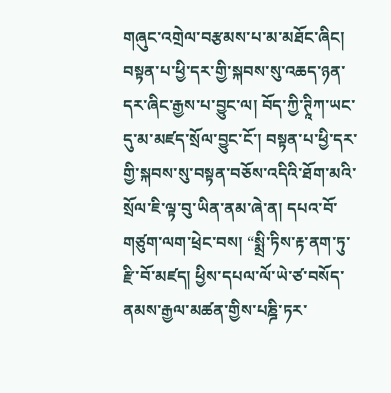གཞུང་འགྲེལ་བརྩམས་པ་མ་མཐོང་ཞིང། བསྟན་པ་ཕྱི་དར་གྱི་སྐབས་སུ་འཆད་ཉན་དར་ཞིང་རྒྱས་པ་བྱུང་ལ། བོད་ཀྱི་ཊཱིཀ་ཡང་དུ་མ་མཛད་སྲོལ་བྱུང་ངོ་། བསྟན་པ་ཕྱི་དར་གྱི་སྐབས་སུ་བསྟན་བཅོས་འདིའི་ཐོག་མའི་སྲོལ་ཇི་ལྟ་བུ་ཡིན་ནམ་ཞེ་ན། དཔའ་བོ་གཙུག་ལག་ཕྲེང་བས། “སྨྲི་ཏིས་རྟ་ནག་ཏུ་རྫི་བོ་མཛད། ཕྱིས་དཔལ་ལོ་ཡེ་ཙ་བསོད་ནམས་རྒྱལ་མཚན་གྱིས་པཎྜི་ཏར་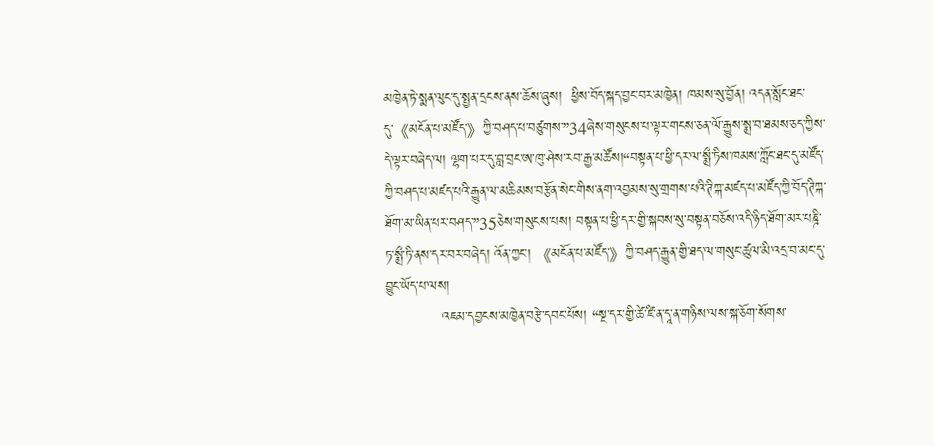མཁྱེན་ཏེ་སྨན་ལུང་དུ་སྤྱན་དྲངས་ནས་ཆོས་ཞུས།  ཕྱིས་བོད་སྐད་བྱང་བར་མཁྱེན། ཁམས་སུ་བྱོན། འདན་སློང་ཐང་དུ་《མངོན་པ་མཛོད་》ཀྱི་བཤད་པ་བཙུགས་”34ཞེས་གསུངས་པ་ལྟར་གངས་ཅན་ལོ་རྒྱུས་སྨྲ་བ་ཐམས་ཅད་ཀྱིས་དེ་ལྟར་བཞེད་ལ། ལྷག་པར་དུ་བླ་བྲང་ཨ་ཁུ་ཤེས་རབ་རྒྱ་མཚོས།“བསྟན་པ་ཕྱི་དར་ལ་སྨྲྀ་ཏིས་ཁམས་ཀློང་ཐང་དུ་མཛོད་ཀྱི་བཤད་པ་མཛད་པའི་རྒྱུན་ལ་མཆིམས་བརྩོན་སེང་གིས་ནག་འབྱམས་སུ་གྲགས་པའི་ཊིཀྐ་མཛད་པ་མཛོད་ཀྱི་བོད་ཊིཀྐ་ཐོག་མ་ཡིན་པར་བཤད་”35ཅེས་གསུངས་པས། བསྟན་པ་ཕྱི་དར་གྱི་སྐབས་སུ་བསྟན་བཅོས་འདི་ཉིད་ཐོག་མར་པཎྜི་ཏ་སྨྲྀ་ཏི་ནས་དར་བར་བཞེད། འོན་ཀྱང་། 《མངོན་པ་མཛོད་》ཀྱི་བཤད་རྒྱུན་གྱི་ཐད་ལ་གསུང་ཚུལ་མི་འདྲ་བ་མང་དུ་བྱུང་ཡོད་པ་ལས།
            འཇམ་དབྱངས་མཁྱེན་བརྩེ་དབང་པོས། “སྔ་དར་གྱི་ཚེ་ཛི་ན་དཱ་ན་གཉིས་ལས་སྐ་ཅོག་སོགས་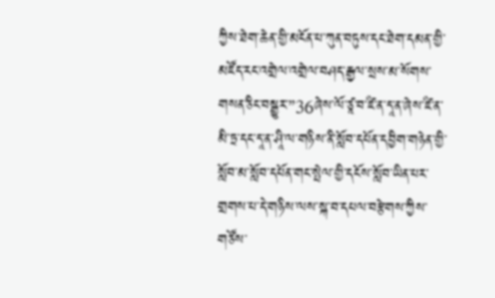ཀྱིས་ཐེག་ཆེན་གྱི་མངོན་པ་ཀུན་བཏུས་དང་ཐེག་དམན་གྱི་མཛོད་རང་འགྲེལ་འགྲེལ་བཤད་རྒྱལ་སྲས་མ་སོགས་གསན་ཅིང་བསྒྱུར་”36ཞེས་ལོ་ཙཱ་བ་ཛི་ན་དཱ་ན་ཞེས་ཛི་ན་མི་ཏྲ་དང་དཱ་ན་ཤཱི་ལ་གཉིས་ནི་སློབ་དཔོན་དབྱིག་གཉེན་གྱི་སློབ་མ་སློབ་དཔོན་གང་སྤེལ་གྱི་དངོས་སློབ་ཡིན་པར་གྲགས་པ་དེ་གཉིས་ལས་སྐ་བ་དཔལ་བརྩེགས་ཀྱིས་གཙོས་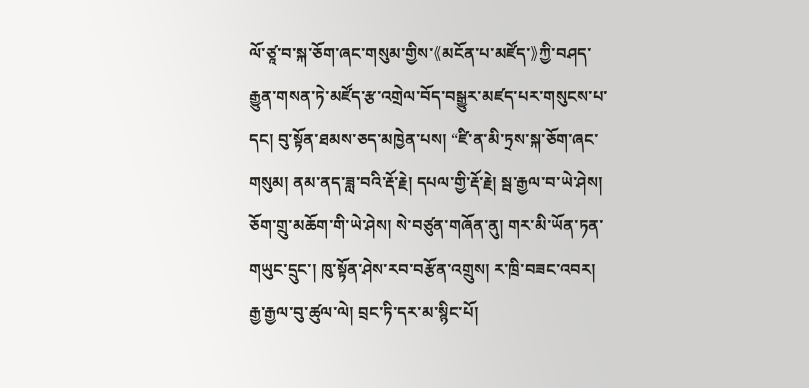ལོ་ཙཱ་བ་སྐ་ཅོག་ཞང་གསུམ་གྱིས་《མངོན་པ་མཛོད་》ཀྱི་བཤད་རྒྱུན་གསན་ཏེ་མཛོད་རྩ་འགྲེལ་བོད་བསྒྱུར་མཛད་པར་གསུངས་པ་དང། བུ་སྟོན་ཐམས་ཅད་མཁྱེན་པས། “ཛི་ན་མི་ཏྲས་སྐ་ཅོག་ཞང་གསུམ། ནམ་ནད་ཟླ་བའི་རྡོ་རྗེ། དཔལ་གྱི་རྡོ་རྗེ། སྦ་རྒྱལ་བ་ཡེ་ཤེས། ཅོག་གྲུ་མཆོག་གི་ཡེ་ཤེས། སེ་བཙུན་གཞོན་ནུ། གར་མི་ཡོན་ཏན་གཡུང་དྲུང་། ཁུ་སྟོན་ཤེས་རབ་བརྩོན་འགྲུས། ར་ཁྲི་བཟང་འབར། རྒྱ་རྒྱལ་བུ་ཚུལ་ལེ། བྲང་ཏི་དར་མ་སྙིང་པོ།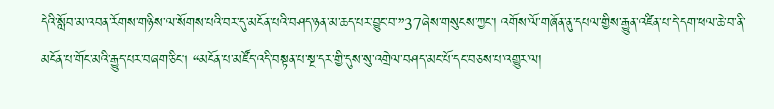དེའི་སློབ་མ་འབན་རོགས་གཉིས་ལ་སོགས་པའི་བར་དུ་མངོན་པའི་བཤད་ཉན་མ་ཆད་པར་བྱུང་བ་”37ཞེས་གསུངས་ཀྱང་། འགོས་ལོ་གཞོན་ནུ་དཔལ་གྱིས་རྒྱུན་འཛིན་པ་དེ་དག་ཕལ་ཆེ་བ་ནི་མངོན་པ་གོང་མའི་རྒྱུད་པར་བཞག་ཅིང། “མངོན་པ་མཛོད་འདི་བསྟན་པ་སྔ་དར་གྱི་དུས་སུ་འགྲེལ་བཤད་མང་པོ་དང་བཅས་པ་འགྱུར་ལ།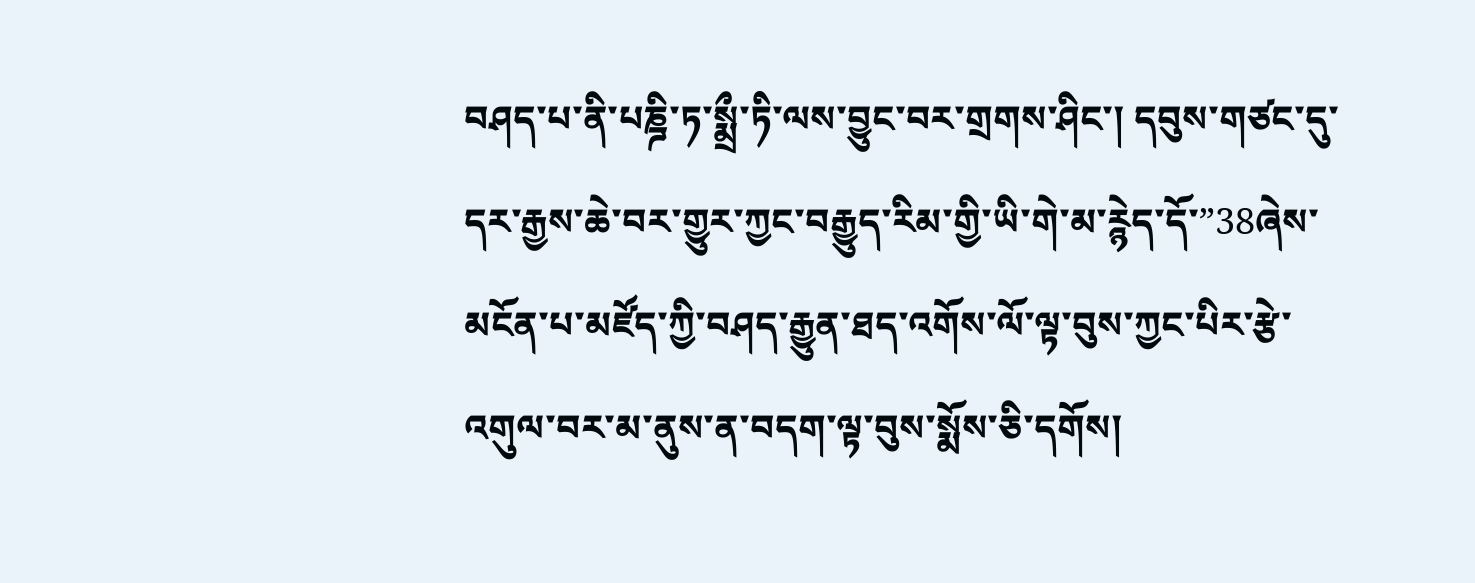བཤད་པ་ནི་པཎྜི་ཏ་སྨྲྀ་ཏི་ལས་བྱུང་བར་གྲགས་ཤིང་། དབུས་གཙང་དུ་དར་རྒྱས་ཆེ་བར་གྱུར་ཀྱང་བརྒྱུད་རིམ་གྱི་ཡི་གེ་མ་ཪྙེད་དོ་”38ཞེས་མངོན་པ་མཛོད་ཀྱི་བཤད་རྒྱུན་ཐད་འགོས་ལོ་ལྟ་བུས་ཀྱང་པིར་རྩེ་འགུལ་བར་མ་ནུས་ན་བདག་ལྟ་བུས་སྨོས་ཅི་དགོས།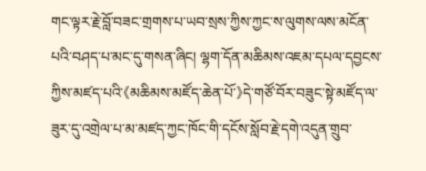གང་ལྟར་རྗེ་བློ་བཟང་གྲགས་པ་ཡབ་སྲས་ཀྱིས་ཀྱང་ས་ལུགས་ལས་མངོན་པའི་བཤད་པ་མང་དུ་གསན་ཞིང། ལྷག་དོན་མཆིམས་འཇམ་དཔལ་དབྱངས་ཀྱིས་མཛད་པའི་《མཆིམས་མཛོད་ཆེན་པོ་》དེ་གཙོ་བོར་བཟུང་སྟེ་མཛོད་ལ་ཟུར་དུ་འགྲེལ་པ་མ་མཛད་ཀྱང་ཁོང་གི་དངོས་སློབ་རྗེ་དགེ་འདུན་གྲུབ་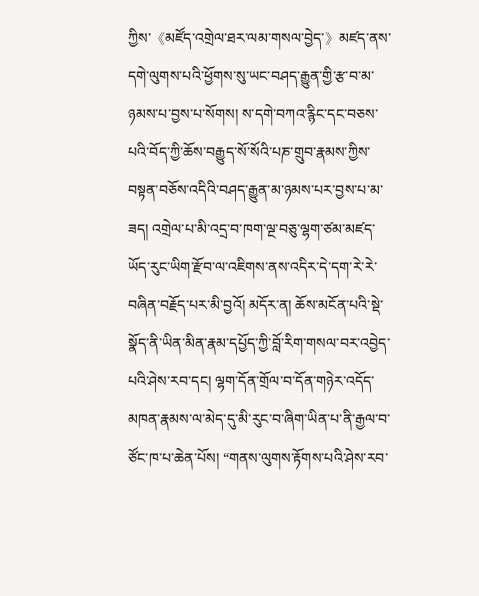ཀྱིས་《མཛོད་འགྲེལ་ཐར་ལམ་གསལ་བྱེད་》མཛད་ནས་དགེ་ལུགས་པའི་ཕྱོགས་སུ་ཡང་བཤད་རྒྱུན་གྱི་རྩ་བ་མ་ཉམས་པ་བྱས་པ་སོགས། ས་དགེ་བཀའ་རྙིང་དང་བཅས་པའི་བོད་ཀྱི་ཆོས་བརྒྱུད་སོ་སོའི་པཎ་གྲུབ་རྣམས་ཀྱིས་བསྟན་བཅོས་འདིའི་བཤད་རྒྱུན་མ་ཉམས་པར་བྱས་པ་མ་ཟད། འགྲེལ་པ་མི་འདྲ་བ་ཁག་ལྔ་བཅུ་ལྷག་ཙམ་མཛད་ཡོད་རུང་ཡིག་རྫོབ་ལ་འཇིགས་ནས་འདིར་དེ་དག་རེ་རེ་བཞིན་བརྗོད་པར་མི་བྱའོ། མདོར་ན། ཆོས་མངོན་པའི་སྡེ་སྣོད་ནི་ཡིན་མིན་རྣམ་དཔྱོད་ཀྱི་བློ་རིག་གསལ་བར་འབྱེད་པའི་ཤེས་རབ་དང། ལྷག་དོན་གྲོལ་བ་དོན་གཉེར་འདོད་མཁན་རྣམས་ལ་མེད་དུ་མི་རུང་བ་ཞིག་ཡིན་པ་ནི་རྒྱལ་བ་ཙོང་ཁ་པ་ཆེན་པོས། “གནས་ལུགས་རྟོགས་པའི་ཤེས་རབ་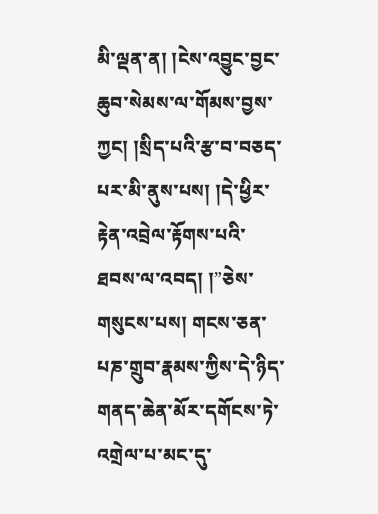མི་ལྡན་ན། །ངེས་འབྱུང་བྱང་ཆུབ་སེམས་ལ་གོམས་བྱས་ཀྱང། །སྲིད་པའི་རྩ་བ་བཅད་པར་མི་ནུས་པས། །དེ་ཕྱིར་རྟེན་འབྲེལ་རྟོགས་པའི་ཐབས་ལ་འབད། །”ཅེས་གསུངས་པས། གངས་ཅན་པཎ་གྲུབ་རྣམས་ཀྱིས་དེ་ཉིད་གནད་ཆེན་མོར་དགོངས་ཏེ་འགྲེལ་པ་མང་དུ་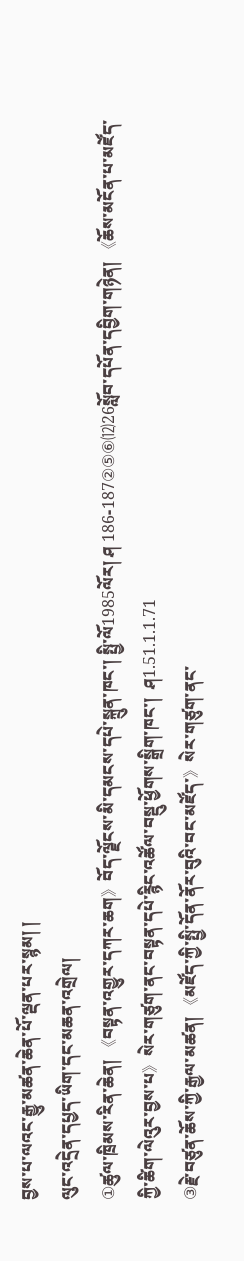བྱས་པ་ལའང་རྒྱུ་མཚན་ཆེན་པོ་ལྡན་པར་སྙམ། །
ལུང་འདྲེན་དཔྱད་ཡིག་དང་མཆན་འགྲེལ།
①ཚུལ་ཁྲིམས་རིན་ཆེན། 《བསྟན་འགྱུར་དཀར་ཆག》བོད་ལྗོངས་མི་དམངས་དཔེ་སྐྲུན་ཁང་། སྤྱི་ལོ1985ལོར། ཤ 186-187②⑤⑥⑿26སློབ་དཔོན་དབྱིག་གཉེན། 《ཆོས་མངོན་པ་མཛོད་ཀྱི་ཚིག་ལེའུར་བྱས་པ》སེར་གཙུག་ནང་བསྟན་དཔེ་རྙིང་འཚོལ་བསྡུ་ཕྱོགས་སྒྲིག་ཁང་།  ཤ1.51.1.1.71
③རྗེ་བཙུན་ཆོས་ཀྱི་རྒྱལ་མཚན། 《མཛོད་ཀྱི་སྤྱི་དོན་ནོར་བུའི་བང་མཛོད་》སེར་གཙུག་ནང་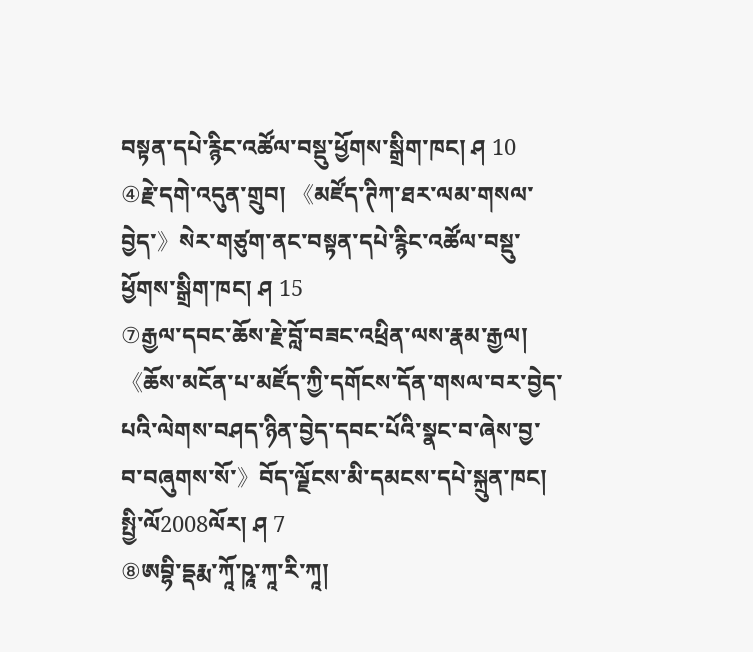བསྟན་དཔེ་རྙིང་འཚོལ་བསྡུ་ཕྱོགས་སྒྲིག་ཁང། ཤ 10
④རྗེ་དགེ་འདུན་གྲུབ། 《མཛོད་ཊིཀ་ཐར་ལམ་གསལ་བྱེད་》སེར་གཙུག་ནང་བསྟན་དཔེ་རྙིང་འཚོལ་བསྡུ་ཕྱོགས་སྒྲིག་ཁང། ཤ 15
⑦རྒྱལ་དབང་ཆོས་རྗེ་བློ་བཟང་འཕྲིན་ལས་རྣམ་རྒྱལ། 《ཆོས་མངོན་པ་མཛོད་ཀྱི་དགོངས་དོན་གསལ་བར་བྱེད་པའི་ལེགས་བཤད་ཉིན་བྱེད་དབང་པོའི་སྣང་བ་ཞེས་བྱ་བ་བཞུགས་སོ་》བོད་ལྗོངས་མི་དམངས་དཔེ་སྐྲུན་ཁང། སྤྱི་ལོ2008ལོར། ཤ 7
⑧ཨབྷི་དྡརྨ་ཀཱོ་ཥཱ་ཀཱ་རི་ཀཱ།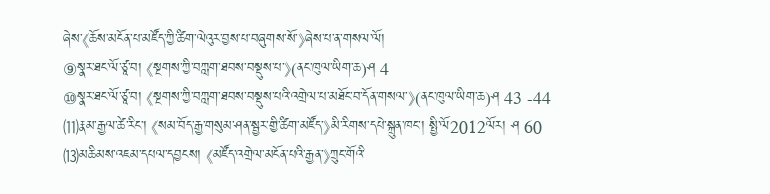ཞེས་《ཆོས་མངོན་པ་མཛོད་ཀྱི་ཚིག་ལེའུར་བྱས་པ་བཞུགས་སོ་》ཞེས་པ་ན་གསལ་ལོ།
⑨སྣར་ཐང་ལོ་ཙཱ་བ། 《སྔགས་ཀྱི་བཀླག་ཐབས་བསྡུས་པ་》(ནང་ཁུལ་ཡིག་ཆ)ཤ 4
⑩སྣར་ཐང་ལོ་ཙཱ་བ། 《སྔགས་ཀྱི་བཀླག་ཐབས་བསྡུས་པའི་འགྲེལ་པ་མཐོང་བ་དོན་གསལ་》(ནང་ཁུལ་ཡིག་ཆ)ཤ 43 -44
⑾རྣམ་རྒྱལ་ཚེ་རིང་། 《སམ་བོད་རྒྱ་གསུམ་ཤན་སྦྱར་གྱི་ཚིག་མཛོད་》མི་རིགས་དཔེ་སྐྲུན་ཁང་། སྤྱི་ལོ2012ལོར། ཤ 60
⒀མཆིམས་འཇམ་དཔལ་དབྱངས། 《མཛོད་འགྲེལ་མངོན་པའི་རྒྱན་》ཀྲུང་གོའི་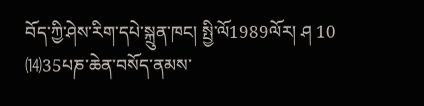བོད་ཀྱི་ཤེས་རིག་དཔེ་སྐྲུན་ཁང། སྤྱི་ལོ1989ལོར། ཤ 10
⒁35པཎ་ཆེན་བསོད་ནམས་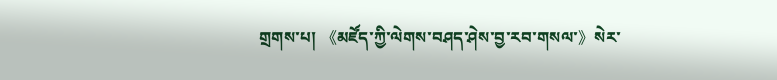གྲགས་པ། 《མཛོད་ཀྱི་ལེགས་བཤད་ཤེས་བྱ་རབ་གསལ་》སེར་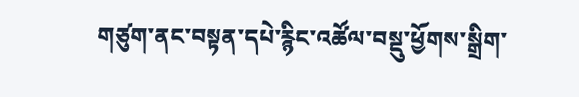གཙུག་ནང་བསྟན་དཔེ་རྙིང་འཚོལ་བསྡུ་ཕྱོགས་སྒྲིག་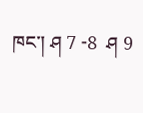ཁང་། ཤ 7 -8  ཤ 9